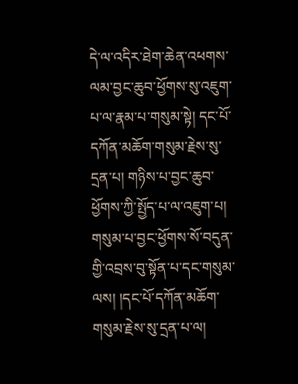དེ་ལ་འདིར་ཐེག་ཆེན་འཕགས་ལམ་བྱང་ཆུབ་ཕྱོགས་སུ་འཇུག་པ་ལ་རྣམ་པ་གསུམ་སྟེ། དང་པོ་དཀོན་མཆོག་གསུམ་རྗེས་སུ་དྲན་པ། གཉིས་པ་བྱང་ཆུབ་ཕྱོགས་ཀྱི་སྤྱོད་པ་ལ་འཇུག་པ། གསུམ་པ་བྱང་ཕྱོགས་སོ་བདུན་གྱི་འབྲས་བུ་སྟོན་པ་དང་གསུམ་ལས། །དང་པོ་དཀོན་མཆོག་གསུམ་རྗེས་སུ་དྲན་པ་ལ།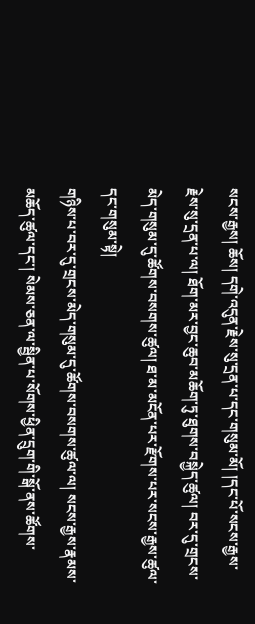སངས་རྒྱས། ཆོས། དགེ་འདུན་རྗེས་སུ་དྲན་པ་དང་གསུམ་མོ། །དང་པོ་སངས་རྒྱས་རྗེས་སུ་དྲན་པ་ལ། ཐོག་མར་བྱང་ཆུབ་མཆོག་ཏུ་ཐུགས་བསྐྱེད་ཚུལ། བར་དུ་གྲངས་མེད་གསུམ་དུ་ཚོགས་བསགས་ཚུལ། ཐ་མ་མངོན་པར་རྫོགས་པར་སངས་རྒྱས་ཚུལ་དང་གསུམ་སྟེ།
གཉིས་པ་བར་དུ་གྲངས་མེད་གསུམ་དུ་ཚོགས་བསགས་ཚུལ་ལ། སངས་རྒྱས་རྣམས་མཆོད་ཚུལ་དང་། སེམས་ཅན་ལ་སྦྱིན་པ་སོགས་ཕྱིན་དྲུག་གི་སྒོ་ནས་ཚོགས་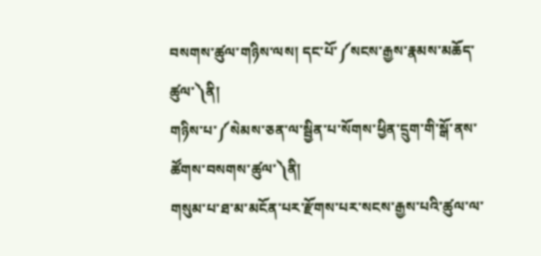བསགས་ཚུལ་གཉིས་ལས། དང་པོ་༼སངས་རྒྱས་རྣམས་མཆོད་ཚུལ་༽ནི།
གཉིས་པ་༼སེམས་ཅན་ལ་སྦྱིན་པ་སོགས་ཕྱིན་དྲུག་གི་སྒོ་ནས་ཚོགས་བསགས་ཚུལ་༽ནི།
གསུམ་པ་ཐ་མ་མངོན་པར་རྫོགས་པར་སངས་རྒྱས་པའི་ཚུལ་ལ་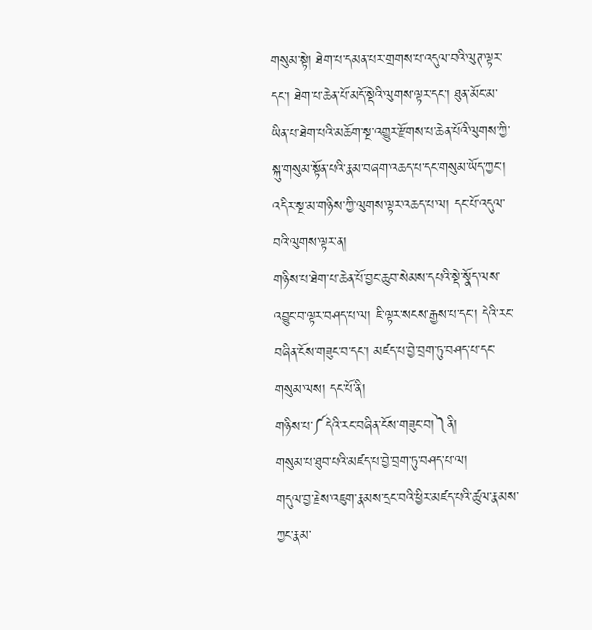གསུམ་སྟེ། ཐེག་པ་དམན་པར་གྲགས་པ་འདུལ་བའི་ལུཊ་ལྟར་དང་། ཐེག་པ་ཆེན་པོ་མདོ་སྡེའི་ལུགས་ལྟར་དང་། ཐུན་མོང་མ་ཡིན་པ་ཐེག་པའི་མཆོག་སྔ་འགྱུར་རྫོགས་པ་ཆེན་པོའི་ལུགས་ཀྱི་སྐུ་གསུམ་སྟོན་པའི་རྣམ་བཞག་འཆད་པ་དང་གསུམ་ཡོད་ཀྱང་། འདིར་སྔ་མ་གཉིས་ཀྱི་ལུགས་ལྟར་འཆད་པ་ལ། དང་པོ་འདུལ་བའི་ལུགས་ལྟར་ན།
གཉིས་པ་ཐེག་པ་ཆེན་པོ་བྱང་ཆུབ་སེམས་དཔའི་སྡེ་སྣོད་ལས་འབྱུང་བ་ལྟར་བཤད་པ་ལ། ཇི་ལྟར་སངས་རྒྱས་པ་དང་། དེའི་རང་བཞིན་ངོས་གཟུང་བ་དང་། མཛད་པ་བྱེ་བྲག་ཏུ་བཤད་པ་དང་གསུམ་ལས། དང་པོ་ནི།
གཉིས་པ་༼དེའི་རང་བཞིན་ངོས་གཟུང་བ།༽ནི།
གསུམ་པ་ཐུབ་པའི་མཛད་པ་བྱེ་བྲག་ཏུ་བཤད་པ་ལ།
གདུལ་བྱ་རྗེས་འཇུག་རྣམས་དྲང་བའི་ཕྱིར་མཛད་པའི་ཚུལ་རྣམས་ཀྱང་རྣམ་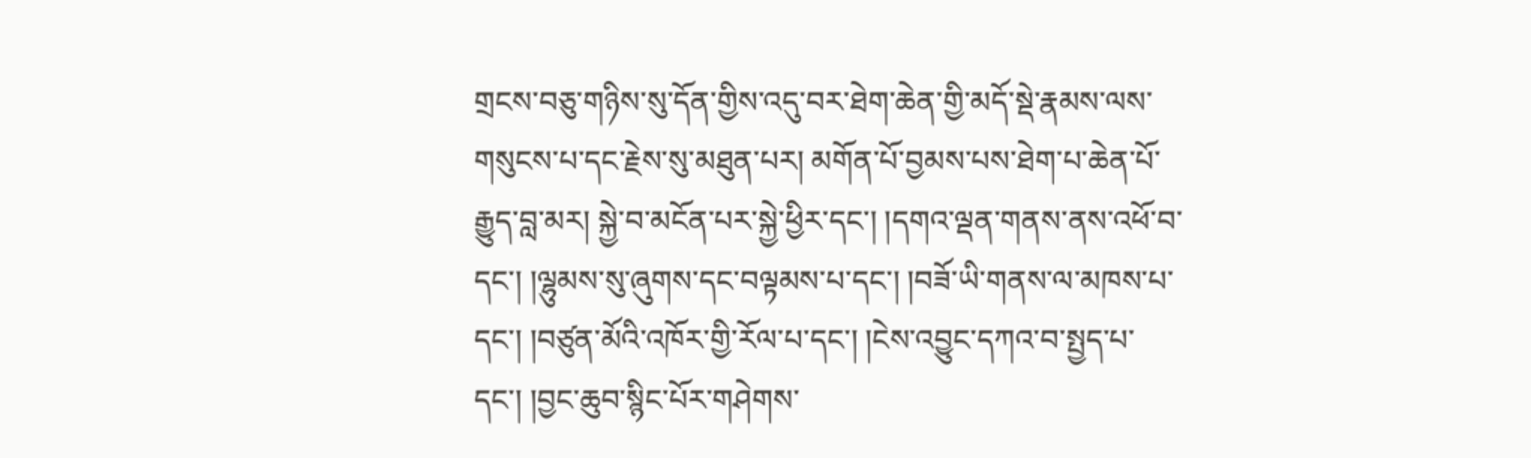གྲངས་བཅུ་གཉིས་སུ་དོན་གྱིས་འདུ་བར་ཐེག་ཆེན་གྱི་མདོ་སྡེ་རྣམས་ལས་གསུངས་པ་དང་རྗེས་སུ་མཐུན་པར། མགོན་པོ་བྱམས་པས་ཐེག་པ་ཆེན་པོ་རྒྱུད་བླ་མར། སྐྱེ་བ་མངོན་པར་སྐྱེ་ཕྱིར་དང་། །དགའ་ལྡན་གནས་ནས་འཕོ་བ་དང་། །ལྷུམས་སུ་ཞུགས་དང་བལྟམས་པ་དང་། །བཟོ་ཡི་གནས་ལ་མཁས་པ་དང་། །བཙུན་མོའི་འཁོར་གྱི་རོལ་པ་དང་། །ངེས་འབྱུང་དཀའ་བ་སྤྱད་པ་དང་། །བྱང་ཆུབ་སྙིང་པོར་གཤེགས་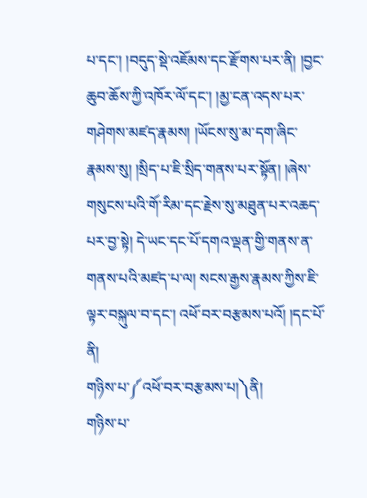པ་དང་། །བདུད་སྡེ་འཇོམས་དང་རྫོགས་པར་ནི། །བྱང་ཆུབ་ཆོས་ཀྱི་འཁོར་ལོ་དང་། །མྱ་ངན་འདས་པར་གཤེགས་མཛད་རྣམས། །ཡོངས་སུ་མ་དག་ཞིང་རྣམས་སུ། །སྲིད་པ་ཇི་སྲིད་གནས་པར་སྟོན། །ཞེས་གསུངས་པའི་གོ་རིམ་དང་རྗེས་སུ་མཐུན་པར་འཆད་པར་བྱ་སྟེ། དེ་ཡང་དང་པོ་དགའ་ལྡན་གྱི་གནས་ན་གནས་པའི་མཛད་པ་ལ། སངས་རྒྱས་རྣམས་ཀྱིས་ཇི་ལྟར་བསྐུལ་བ་དང་། འཕོ་བར་བརྩམས་པའོ། །དང་པོ་ནི།
གཉིས་པ་༼འཕོ་བར་བརྩམས་པ།༽ནི།
གཉིས་པ་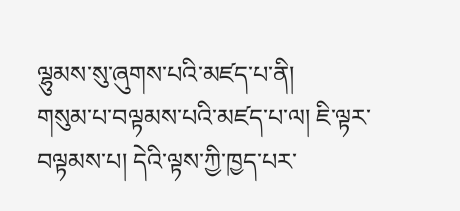ལྷུམས་སུ་ཞུགས་པའི་མཛད་པ་ནི།
གསུམ་པ་བལྟམས་པའི་མཛད་པ་ལ། ཇི་ལྟར་བལྟམས་པ། དེའི་ལྟས་ཀྱི་ཁྱད་པར་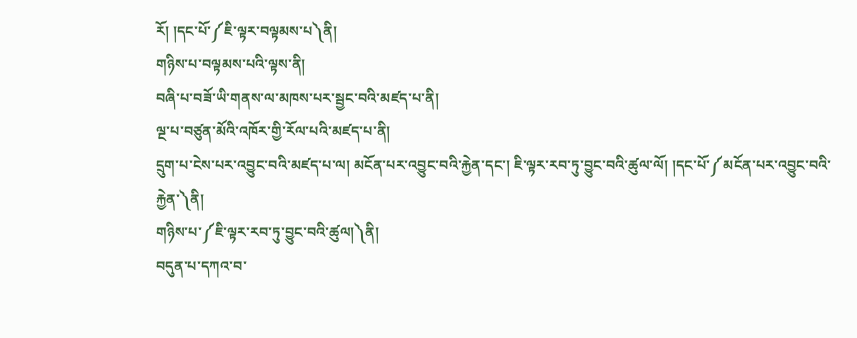རོ། །དང་པོ་༼ཇི་ལྟར་བལྟམས་པ༽ནི།
གཉིས་པ་བལྟམས་པའི་ལྟས་ནི།
བཞི་པ་བཟོ་ཡི་གནས་ལ་མཁས་པར་སྦྱང་བའི་མཛད་པ་ནི།
ལྔ་པ་བཙུན་མོའི་འཁོར་གྱི་རོལ་པའི་མཛད་པ་ནི།
དྲུག་པ་ངེས་པར་འབྱུང་བའི་མཛད་པ་ལ། མངོན་པར་འབྱུང་བའི་རྐྱེན་དང་། ཇི་ལྟར་རབ་ཏུ་བྱུང་བའི་ཚུལ་ལོ། །དང་པོ་༼མངོན་པར་འབྱུང་བའི་རྐྱེན་༽ནི།
གཉིས་པ་༼ཇི་ལྟར་རབ་ཏུ་བྱུང་བའི་ཚུལ།༽ནི།
བདུན་པ་དཀའ་བ་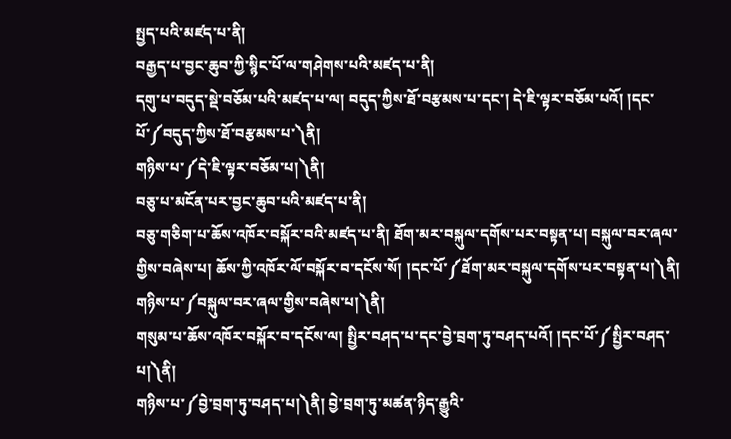སྤྱད་པའི་མཛད་པ་ནི།
བརྒྱད་པ་བྱང་ཆུབ་ཀྱི་སྙིང་པོ་ལ་གཤེགས་པའི་མཛད་པ་ནི།
དགུ་པ་བདུད་སྡེ་བཅོམ་པའི་མཛད་པ་ལ། བདུད་ཀྱིས་ཐོ་བརྩམས་པ་དང་། དེ་ཇི་ལྟར་བཅོམ་པའོ། །དང་པོ་༼བདུད་ཀྱིས་ཐོ་བརྩམས་པ་༽ནི།
གཉིས་པ་༼དེ་ཇི་ལྟར་བཅོམ་པ།༽ནི།
བཅུ་པ་མངོན་པར་བྱང་ཆུབ་པའི་མཛད་པ་ནི།
བཅུ་གཅིག་པ་ཆོས་འཁོར་བསྐོར་བའི་མཛད་པ་ནི། ཐོག་མར་བསྐུལ་དགོས་པར་བསྟན་པ། བསྐུལ་བར་ཞལ་གྱིས་བཞེས་པ། ཆོས་ཀྱི་འཁོར་ལོ་བསྐོར་བ་དངོས་སོ། །དང་པོ་༼ཐོག་མར་བསྐུལ་དགོས་པར་བསྟན་པ།༽ནི།
གཉིས་པ་༼བསྐུལ་བར་ཞལ་གྱིས་བཞེས་པ།༽ནི།
གསུམ་པ་ཆོས་འཁོར་བསྐོར་བ་དངོས་ལ། སྤྱིར་བཤད་པ་དང་བྱེ་བྲག་ཏུ་བཤད་པའོ། །དང་པོ་༼སྤྱིར་བཤད་པ།༽ནི།
གཉིས་པ་༼བྱེ་བྲག་ཏུ་བཤད་པ།༽ནི། བྱེ་བྲག་ཏུ་མཚན་ཉིད་རྒྱུའི་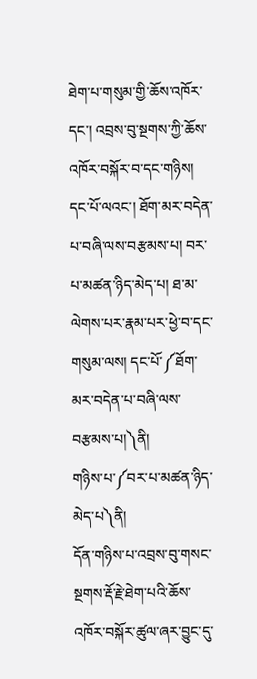ཐེག་པ་གསུམ་གྱི་ཆོས་འཁོར་དང་། འབྲས་བུ་སྔགས་ཀྱི་ཆོས་འཁོར་བསྐོར་བ་དང་གཉིས། དང་པོ་ལའང་། ཐོག་མར་བདེན་པ་བཞི་ལས་བརྩམས་པ། བར་པ་མཚན་ཉིད་མེད་པ། ཐ་མ་ལེགས་པར་རྣམ་པར་ཕྱེ་བ་དང་གསུམ་ལས། དང་པོ་༼ཐོག་མར་བདེན་པ་བཞི་ལས་བརྩམས་པ།༽ནི།
གཉིས་པ་༼བར་པ་མཚན་ཉིད་མེད་པ༽ནི།
དོན་གཉིས་པ་འབྲས་བུ་གསང་སྔགས་རྡོ་རྗེ་ཐེག་པའི་ཆོས་འཁོར་བསྐོར་ཚུལ་ཞར་བྱུང་དུ་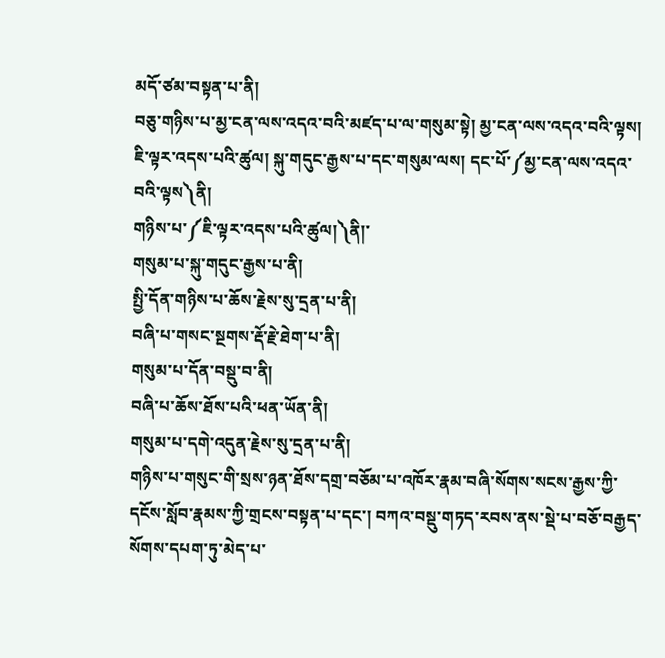མདོ་ཙམ་བསྟན་པ་ནི།
བཅུ་གཉིས་པ་མྱ་ངན་ལས་འདའ་བའི་མཛད་པ་ལ་གསུམ་སྟེ། མྱ་ངན་ལས་འདའ་བའི་ལྟས། ཇི་ལྟར་འདས་པའི་ཚུལ། སྐུ་གདུང་རྒྱས་པ་དང་གསུམ་ལས། དང་པོ་༼མྱ་ངན་ལས་འདའ་བའི་ལྟས༽ནི།
གཉིས་པ་༼ཇི་ལྟར་འདས་པའི་ཚུལ།༽ནི།་
གསུམ་པ་སྐུ་གདུང་རྒྱས་པ་ནི།
སྤྱི་དོན་གཉིས་པ་ཆོས་རྗེས་སུ་དྲན་པ་ནི།
བཞི་པ་གསང་སྔགས་རྡོ་རྗེ་ཐེག་པ་ནི།
གསུམ་པ་དོན་བསྡུ་བ་ནི།
བཞི་པ་ཆོས་ཐོས་པའི་ཕན་ཡོན་ནི།
གསུམ་པ་དགེ་འདུན་རྗེས་སུ་དྲན་པ་ནི།
གཉིས་པ་གསུང་གི་སྲས་ཉན་ཐོས་དགྲ་བཅོམ་པ་འཁོར་རྣམ་བཞི་སོགས་སངས་རྒྱས་ཀྱི་དངོས་སློབ་རྣམས་ཀྱི་གྲངས་བསྟན་པ་དང་། བཀའ་བསྡུ་གཏད་རབས་ནས་སྡེ་པ་བཅོ་བརྒྱད་སོགས་དཔག་ཏུ་མེད་པ་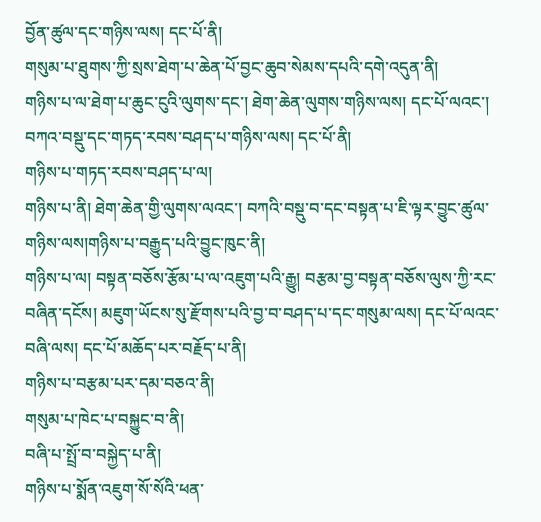བྱོན་ཚུལ་དང་གཉིས་ལས། དང་པོ་ནི།
གསུམ་པ་ཐུགས་ཀྱི་སྲས་ཐེག་པ་ཆེན་པོ་བྱང་ཆུབ་སེམས་དཔའི་དགེ་འདུན་ནི།
གཉིས་པ་ལ་ཐེག་པ་ཆུང་ངུའི་ལུགས་དང་། ཐེག་ཆེན་ལུགས་གཉིས་ལས། དང་པོ་ལའང་། བཀའ་བསྡུ་དང་གཏད་རབས་བཤད་པ་གཉིས་ལས། དང་པོ་ནི།
གཉིས་པ་གཏད་རབས་བཤད་པ་ལ།
གཉིས་པ་ནི། ཐེག་ཆེན་གྱི་ལུགས་ལའང་། བཀའི་བསྡུ་བ་དང་བསྟན་པ་ཇི་ལྟར་བྱུང་ཚུལ་གཉིས་ལས།གཉིས་པ་བརྒྱུད་པའི་བྱུང་ཁུང་ནི།
གཉིས་པ་ལ། བསྟན་བཅོས་རྩོམ་པ་ལ་འཇུག་པའི་རྒྱུ། བརྩམ་བྱ་བསྟན་བཅོས་ལུས་ཀྱི་རང་བཞིན་དངོས། མཇུག་ཡོངས་སུ་རྫོགས་པའི་བྱ་བ་བཤད་པ་དང་གསུམ་ལས། དང་པོ་ལའང་བཞི་ལས། དང་པོ་མཆོད་པར་བརྗོད་པ་ནི།
གཉིས་པ་བརྩམ་པར་དམ་བཅའ་ནི།
གསུམ་པ་ཁེང་པ་བསྐྱུང་བ་ནི།
བཞི་པ་སྤྲོ་བ་བསྐྱེད་པ་ནི།
གཉིས་པ་སྨོན་འཇུག་སོ་སོའི་ཕན་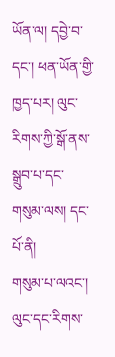ཡོན་ལ། དབྱེ་བ་དང་། ཕན་ཡོན་གྱི་ཁྱད་པར། ལུང་རིགས་ཀྱི་སྒོ་ནས་སྒྲུབ་པ་དང་གསུམ་ལས། དང་པོ་ནི།
གསུམ་པ་ལའང་། ལུང་དང་རིགས་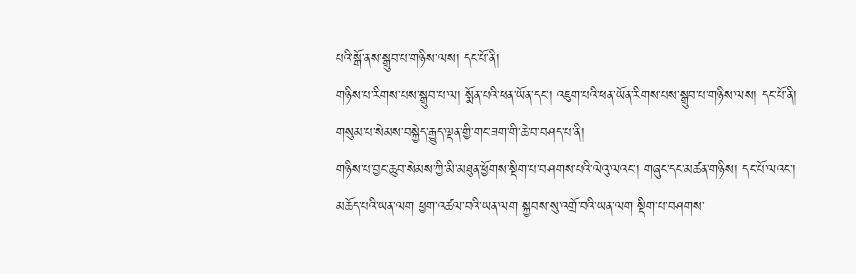པའི་སྒོ་ནས་སྒྲུབ་པ་གཉིས་ལས། དང་པོ་ནི།
གཉིས་པ་རིགས་པས་སྒྲུབ་པ་ལ། སྨོན་པའི་ཕན་ཡོན་དང་། འཇུག་པའི་ཕན་ཡོན་རིགས་པས་སྒྲུབ་པ་གཉིས་ལས། དང་པོ་ནི།
གསུམ་པ་སེམས་བསྐྱེད་རྒྱུད་ལྡན་གྱི་གང་ཟག་གི་ཆེ་བ་བཤད་པ་ནི།
གཉིས་པ་བྱང་ཆུབ་སེམས་ཀྱི་མི་མཐུན་ཕྱོགས་སྡིག་པ་བཤགས་པའི་ལེའུ་ལའང་། གཞུང་དང་མཚན་གཉིས། དང་པོ་ལའང་། མཆོད་པའི་ཡན་ལག ཕྱག་འཚལ་བའི་ཡན་ལག སྐྱབས་སུ་འགྲོ་བའི་ཡན་ལག སྡིག་པ་བཤགས་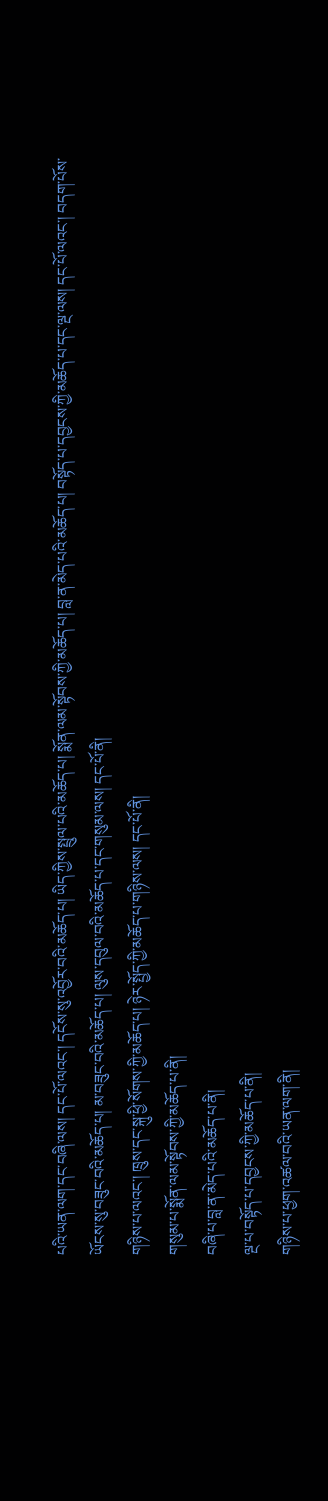པའི་ཡན་ལག་དང་བཞི་ལས། དང་པོ་ལའང་། དངོས་སུ་འབྱོར་བའི་མཆོད་པ། ཡིད་ཀྱིས་སྤྲུལ་པའི་མཆོད་པ། སྨོན་ལམ་སྟོབས་ཀྱི་མཆོད་པ། བླ་ན་མེད་པའི་མཆོད་པ། བསྟོད་པ་དབྱངས་ཀྱི་མཆོད་པ་དང་ལྔ་ལས། དང་པོ་ལའང་། བདག་པོས་ཡོངས་སུ་བཟུང་བའི་མཆོད་པ། མ་བཟུང་བའི་མཆོད་པ། ལུས་དབུལ་བའི་མཆོད་པ་དང་གསུམ་ལས། དང་པོ་ནི།
གཉིས་པ་ལའང་། ཁྲུས་དང་སྐུ་ཕྱི་སོགས་ཀྱི་མཆོད་པ། ཉེར་སྤྱོད་ཀྱི་མཆོད་པ་གཉིས་ལས། དང་པོ་ནི།
གསུམ་པ་སྨོན་ལམ་སྟོབས་ཀྱི་མཆོད་པ་ནི།
བཞི་པ་བླ་ན་མེད་པའི་མཆོད་པ་ནི།
ལྔ་པ་བསྟོད་པ་དབྱངས་ཀྱི་མཆོད་པ་ནི།
གཉིས་པ་ཕྱག་འཚལ་བའི་ཡན་ལག་ནི།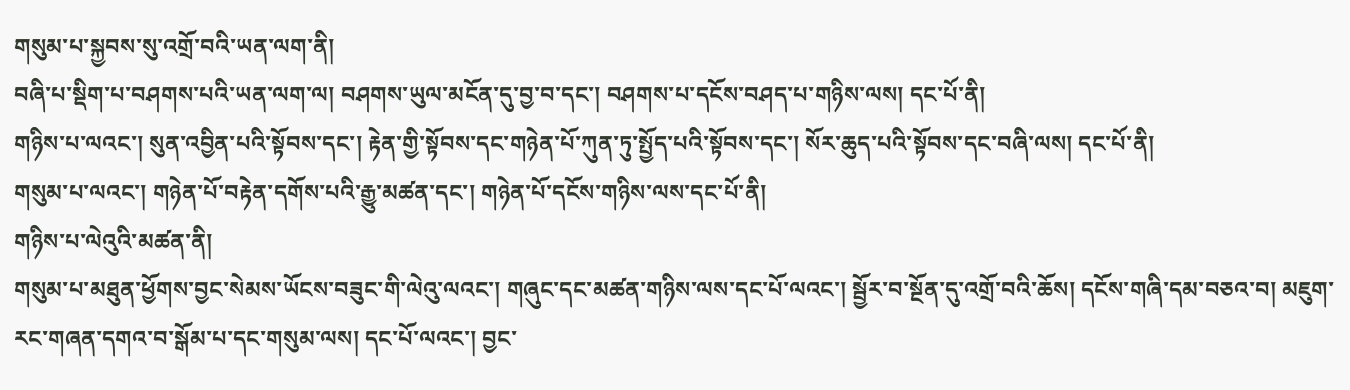གསུམ་པ་སྐྱབས་སུ་འགྲོ་བའི་ཡན་ལག་ནི།
བཞི་པ་སྡིག་པ་བཤགས་པའི་ཡན་ལག་ལ། བཤགས་ཡུལ་མངོན་དུ་བྱ་བ་དང་། བཤགས་པ་དངོས་བཤད་པ་གཉིས་ལས། དང་པོ་ནི།
གཉིས་པ་ལའང་། སུན་འབྱིན་པའི་སྟོབས་དང་། རྟེན་གྱི་སྟོབས་དང་གཉེན་པོ་ཀུན་ཏུ་སྤྱོད་པའི་སྟོབས་དང་། སོར་ཆུད་པའི་སྟོབས་དང་བཞི་ལས། དང་པོ་ནི།
གསུམ་པ་ལའང་། གཉེན་པོ་བརྟེན་དགོས་པའི་རྒྱུ་མཚན་དང་། གཉེན་པོ་དངོས་གཉིས་ལས་དང་པོ་ནི།
གཉིས་པ་ལེའུའི་མཚན་ནི།
གསུམ་པ་མཐུན་ཕྱོགས་བྱང་སེམས་ཡོངས་བཟུང་གི་ལེའུ་ལའང་། གཞུང་དང་མཚན་གཉིས་ལས་དང་པོ་ལའང་། སྦྱོར་བ་སྔོན་དུ་འགྲོ་བའི་ཆོས། དངོས་གཞི་དམ་བཅའ་བ། མཇུག་རང་གཞན་དགའ་བ་སྒོམ་པ་དང་གསུམ་ལས། དང་པོ་ལའང་། བྱང་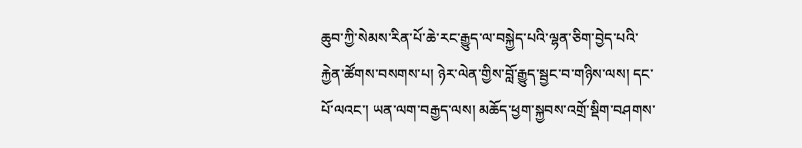ཆུབ་ཀྱི་སེམས་རིན་པོ་ཆེ་རང་རྒྱུད་ལ་བསྐྱེད་པའི་ལྷན་ཅིག་བྱེད་པའི་རྐྱེན་ཚོགས་བསགས་པ། ཉེར་ལེན་གྱིས་བློ་རྒྱུད་སྦྱང་བ་གཉིས་ལས། དང་པོ་ལའང་། ཡན་ལག་བརྒྱད་ལས། མཆོད་ཕྱག་སྐྱབས་འགྲོ་སྡིག་བཤགས་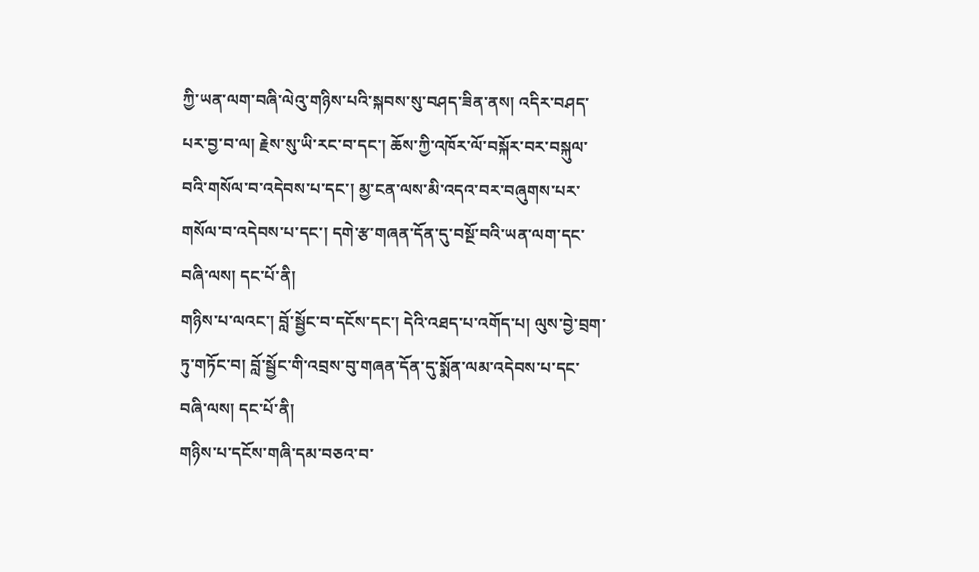ཀྱི་ཡན་ལག་བཞི་ལེའུ་གཉིས་པའི་སྐབས་སུ་བཤད་ཟིན་ནས། འདིར་བཤད་པར་བྱ་བ་ལ། རྗེས་སུ་ཡི་རང་བ་དང་། ཆོས་ཀྱི་འཁོར་ལོ་བསྐོར་བར་བསྐུལ་བའི་གསོལ་བ་འདེབས་པ་དང་། མྱ་ངན་ལས་མི་འདའ་བར་བཞུགས་པར་གསོལ་བ་འདེབས་པ་དང་། དགེ་རྩ་གཞན་དོན་དུ་བསྔོ་བའི་ཡན་ལག་དང་བཞི་ལས། དང་པོ་ནི།
གཉིས་པ་ལའང་། བློ་སྦྱོང་བ་དངོས་དང་། དེའི་འཐད་པ་འགོད་པ། ལུས་བྱེ་བྲག་ཏུ་གཏོང་བ། བློ་སྦྱོང་གི་འབྲས་བུ་གཞན་དོན་དུ་སྨོན་ལམ་འདེབས་པ་དང་བཞི་ལས། དང་པོ་ནི།
གཉིས་པ་དངོས་གཞི་དམ་བཅའ་བ་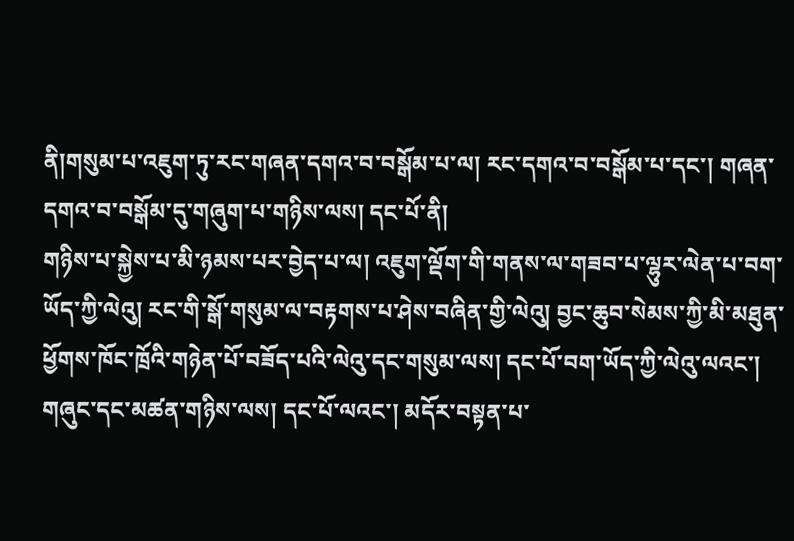ནི།གསུམ་པ་འཇུག་ཏུ་རང་གཞན་དགའ་བ་བསྒོམ་པ་ལ། རང་དགའ་བ་བསྒོམ་པ་དང་། གཞན་དགའ་བ་བསྒོམ་དུ་གཞུག་པ་གཉིས་ལས། དང་པོ་ནི།
གཉིས་པ་སྐྱེས་པ་མི་ཉམས་པར་བྱེད་པ་ལ། འཇུག་ལྡོག་གི་གནས་ལ་གཟབ་པ་ལྷུར་ལེན་པ་བག་ཡོད་ཀྱི་ལེའུ། རང་གི་སྒོ་གསུམ་ལ་བརྟགས་པ་ཤེས་བཞིན་གྱི་ལེའུ། བྱང་ཆུབ་སེམས་ཀྱི་མི་མཐུན་ཕྱོགས་ཁོང་ཁྲོའི་གཉེན་པོ་བཟོད་པའི་ལེའུ་དང་གསུམ་ལས། དང་པོ་བག་ཡོད་ཀྱི་ལེའུ་ལའང་། གཞུང་དང་མཚན་གཉིས་ལས། དང་པོ་ལའང་། མདོར་བསྟན་པ་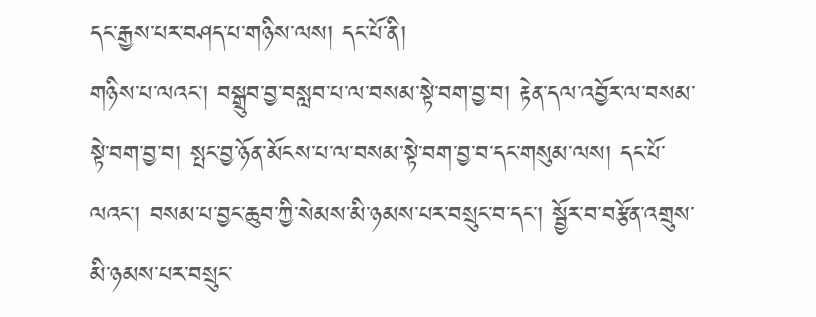དང་རྒྱས་པར་བཤད་པ་གཉིས་ལས། དང་པོ་ནི།
གཉིས་པ་ལའང་། བསྒྲུབ་བྱ་བསླབ་པ་ལ་བསམ་སྟེ་བག་བྱ་བ། རྟེན་དལ་འབྱོར་ལ་བསམ་སྟེ་བག་བྱ་བ། སྤང་བྱ་ཉོན་མོངས་པ་ལ་བསམ་སྟེ་བག་བྱ་བ་དང་གསུམ་ལས། དང་པོ་ལའང་། བསམ་པ་བྱང་ཆུབ་ཀྱི་སེམས་མི་ཉམས་པར་བསྲུང་བ་དང་། སྦྱོར་བ་བརྩོན་འགྲུས་མི་ཉམས་པར་བསྲུང་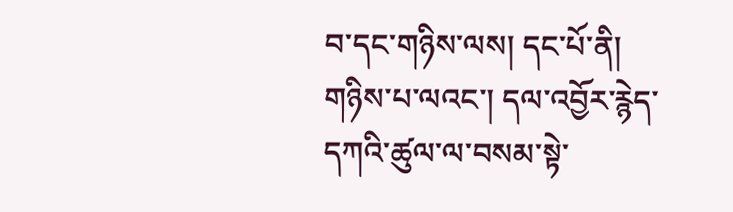བ་དང་གཉིས་ལས། དང་པོ་ནི།
གཉིས་པ་ལའང་། དལ་འབྱོར་རྙེད་དཀའི་ཚུལ་ལ་བསམ་སྟེ་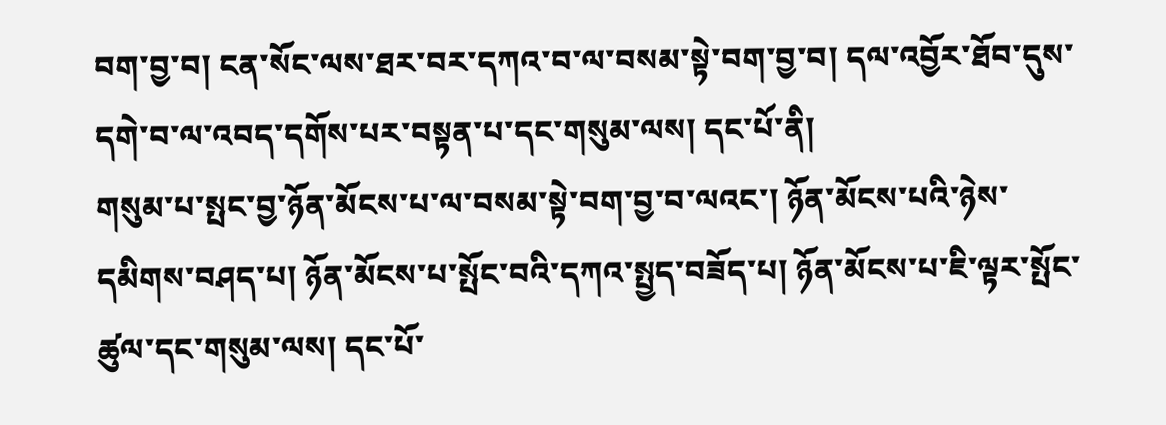བག་བྱ་བ། ངན་སོང་ལས་ཐར་བར་དཀའ་བ་ལ་བསམ་སྟེ་བག་བྱ་བ། དལ་འབྱོར་ཐོབ་དུས་དགེ་བ་ལ་འབད་དགོས་པར་བསྟན་པ་དང་གསུམ་ལས། དང་པོ་ནི།
གསུམ་པ་སྤང་བྱ་ཉོན་མོངས་པ་ལ་བསམ་སྟེ་བག་བྱ་བ་ལའང་། ཉོན་མོངས་པའི་ཉེས་དམིགས་བཤད་པ། ཉོན་མོངས་པ་སྤོང་བའི་དཀའ་སྤྱད་བཟོད་པ། ཉོན་མོངས་པ་ཇི་ལྟར་སྤོང་ཚུལ་དང་གསུམ་ལས། དང་པོ་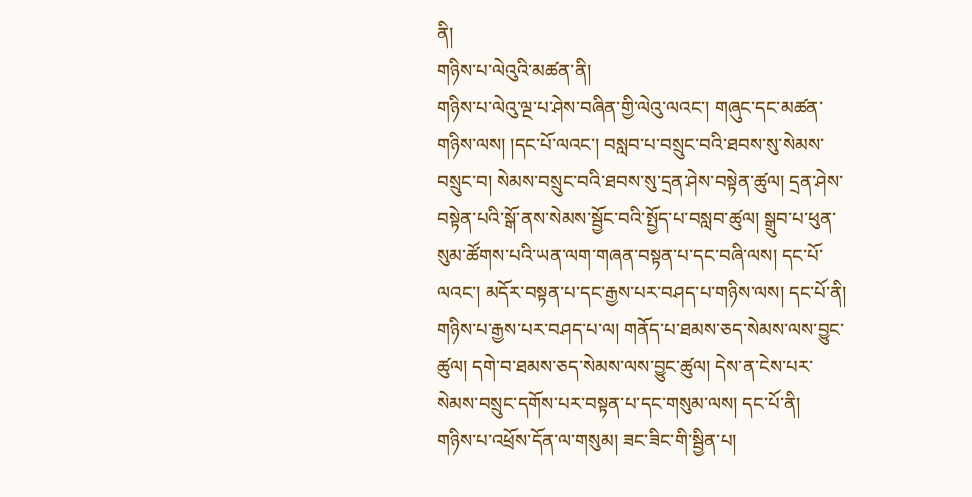ནི།
གཉིས་པ་ལེའུའི་མཚན་ནི།
གཉིས་པ་ལེའུ་ལྔ་པ་ཤེས་བཞིན་གྱི་ལེའུ་ལའང་། གཞུང་དང་མཚན་གཉིས་ལས། །དང་པོ་ལའང་། བསླབ་པ་བསྲུང་བའི་ཐབས་སུ་སེམས་བསྲུང་བ། སེམས་བསྲུང་བའི་ཐབས་སུ་དྲན་ཤེས་བསྟེན་ཚུལ། དྲན་ཤེས་བསྟེན་པའི་སྒོ་ནས་སེམས་སྦྱོང་བའི་སྤྱོད་པ་བསླབ་ཚུལ། སྒྲུབ་པ་ཕུན་སུམ་ཚོགས་པའི་ཡན་ལག་གཞན་བསྟན་པ་དང་བཞི་ལས། དང་པོ་ལའང་། མདོར་བསྟན་པ་དང་རྒྱས་པར་བཤད་པ་གཉིས་ལས། དང་པོ་ནི།
གཉིས་པ་རྒྱས་པར་བཤད་པ་ལ། གནོད་པ་ཐམས་ཅད་སེམས་ལས་བྱུང་ཚུལ། དགེ་བ་ཐམས་ཅད་སེམས་ལས་བྱུང་ཚུལ། དེས་ན་ངེས་པར་སེམས་བསྲུང་དགོས་པར་བསྟན་པ་དང་གསུམ་ལས། དང་པོ་ནི།
གཉིས་པ་འཕྲོས་དོན་ལ་གསུམ། ཟང་ཟིང་གི་སྦྱིན་པ།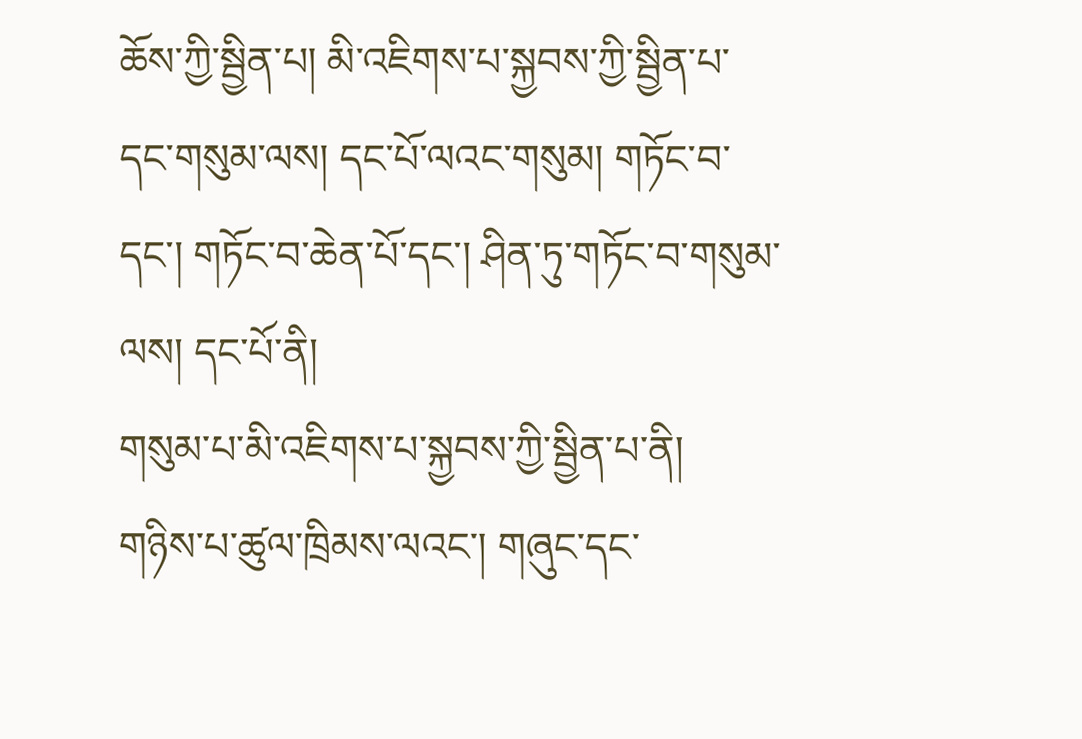ཆོས་ཀྱི་སྦྱིན་པ། མི་འཇིགས་པ་སྐྱབས་ཀྱི་སྦྱིན་པ་དང་གསུམ་ལས། དང་པོ་ལའང་གསུམ། གཏོང་བ་དང་། གཏོང་བ་ཆེན་པོ་དང་། ཤིན་ཏུ་གཏོང་བ་གསུམ་ལས། དང་པོ་ནི།
གསུམ་པ་མི་འཇིགས་པ་སྐྱབས་ཀྱི་སྦྱིན་པ་ནི།
གཉིས་པ་ཚུལ་ཁྲིམས་ལའང་། གཞུང་དང་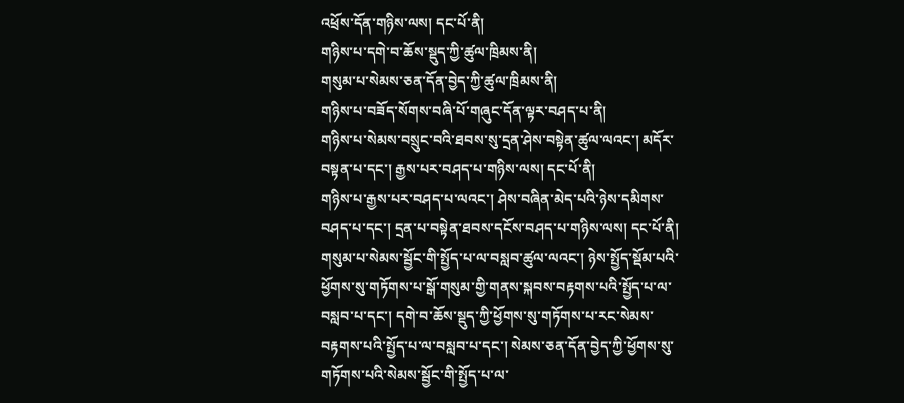འཕྲོས་དོན་གཉིས་ལས། དང་པོ་ནི།
གཉིས་པ་དགེ་བ་ཆོས་སྡུད་ཀྱི་ཚུལ་ཁྲིམས་ནི།
གསུམ་པ་སེམས་ཅན་དོན་བྱེད་ཀྱི་ཚུལ་ཁྲིམས་ནི།
གཉིས་པ་བཟོད་སོགས་བཞི་པོ་གཞུང་དོན་ལྟར་བཤད་པ་ནི།
གཉིས་པ་སེམས་བསྲུང་བའི་ཐབས་སུ་དྲན་ཤེས་བསྟེན་ཚུལ་ལའང་། མདོར་བསྟན་པ་དང་། རྒྱས་པར་བཤད་པ་གཉིས་ལས། དང་པོ་ནི།
གཉིས་པ་རྒྱས་པར་བཤད་པ་ལའང་། ཤེས་བཞིན་མེད་པའི་ཉེས་དམིགས་བཤད་པ་དང་། དྲན་པ་བསྟེན་ཐབས་དངོས་བཤད་པ་གཉིས་ལས། དང་པོ་ནི།
གསུམ་པ་སེམས་སྦྱོང་གི་སྤྱོད་པ་ལ་བསླབ་ཚུལ་ལའང་། ཉེས་སྤྱོད་སྡོམ་པའི་ཕྱོགས་སུ་གཏོགས་པ་སྒོ་གསུམ་གྱི་གནས་སྐབས་བརྟགས་པའི་སྤྱོད་པ་ལ་བསླབ་པ་དང་། དགེ་བ་ཆོས་སྡུད་ཀྱི་ཕྱོགས་སུ་གཏོགས་པ་རང་སེམས་བརྟགས་པའི་སྤྱོད་པ་ལ་བསླབ་པ་དང་། སེམས་ཅན་དོན་བྱེད་ཀྱི་ཕྱོགས་སུ་གཏོགས་པའི་སེམས་སྦྱོང་གི་སྤྱོད་པ་ལ་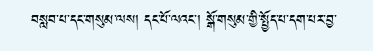བསླབ་པ་དང་གསུམ་ལས། དང་པོ་ལའང་། སྒོ་གསུམ་གྱི་སྤྱོད་པ་དག་པར་བྱ་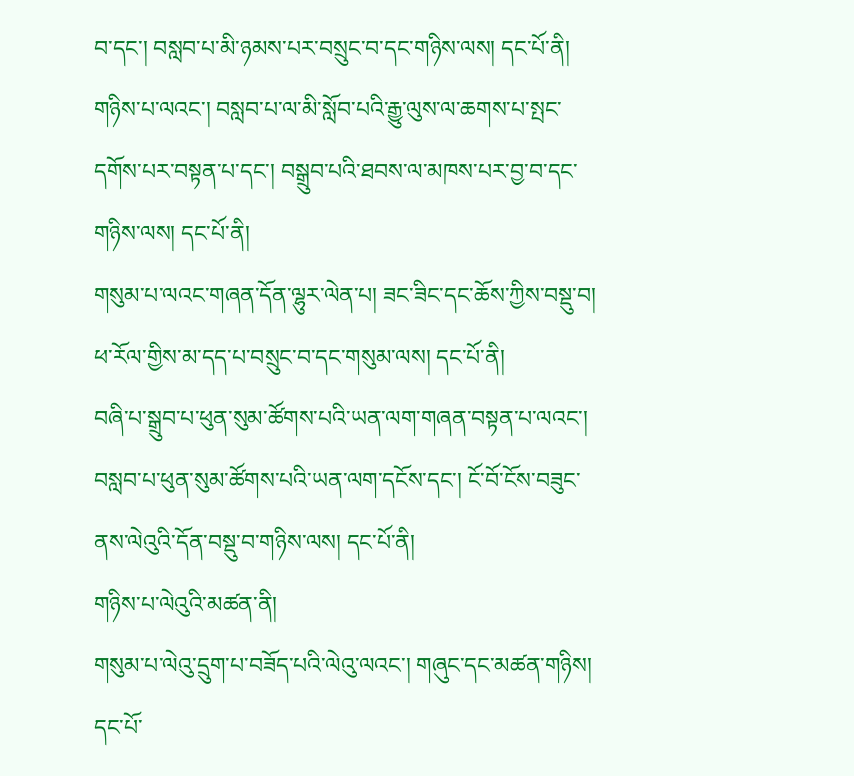བ་དང་། བསླབ་པ་མི་ཉམས་པར་བསྲུང་བ་དང་གཉིས་ལས། དང་པོ་ནི།
གཉིས་པ་ལའང་། བསླབ་པ་ལ་མི་སློབ་པའི་རྒྱུ་ལུས་ལ་ཆགས་པ་སྤང་དགོས་པར་བསྟན་པ་དང་། བསྒྲུབ་པའི་ཐབས་ལ་མཁས་པར་བྱ་བ་དང་གཉིས་ལས། དང་པོ་ནི།
གསུམ་པ་ལའང་གཞན་དོན་ལྷུར་ལེན་པ། ཟང་ཟིང་དང་ཆོས་ཀྱིས་བསྡུ་བ། ཕ་རོལ་གྱིས་མ་དད་པ་བསྲུང་བ་དང་གསུམ་ལས། དང་པོ་ནི།
བཞི་པ་སྒྲུབ་པ་ཕུན་སུམ་ཚོགས་པའི་ཡན་ལག་གཞན་བསྟན་པ་ལའང་། བསླབ་པ་ཕུན་སུམ་ཚོགས་པའི་ཡན་ལག་དངོས་དང་། ངོ་བོ་ངོས་བཟུང་ནས་ལེའུའི་དོན་བསྡུ་བ་གཉིས་ལས། དང་པོ་ནི།
གཉིས་པ་ལེའུའི་མཚན་ནི།
གསུམ་པ་ལེའུ་དྲུག་པ་བཟོད་པའི་ལེའུ་ལའང་། གཞུང་དང་མཚན་གཉིས། དང་པོ་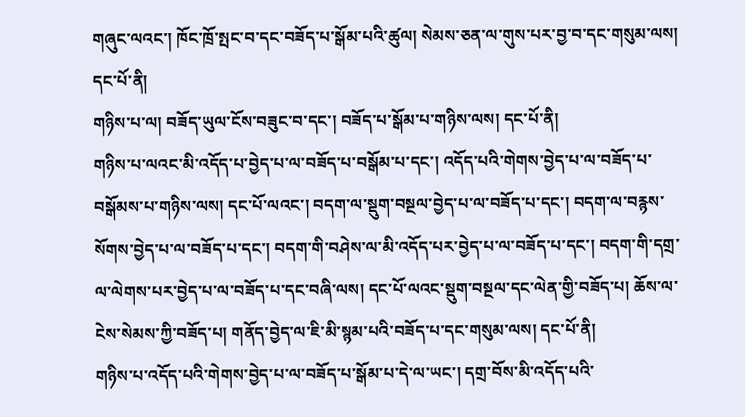གཞུང་ལའང་། ཁོང་ཁྲོ་སྤང་བ་དང་བཟོད་པ་སྒོམ་པའི་ཚུལ། སེམས་ཅན་ལ་གུས་པར་བྱ་བ་དང་གསུམ་ལས། དང་པོ་ནི།
གཉིས་པ་ལ། བཟོད་ཡུལ་ངོས་བཟུང་བ་དང་། བཟོད་པ་སྒོམ་པ་གཉིས་ལས། དང་པོ་ནི།
གཉིས་པ་ལའང་མི་འདོད་པ་བྱེད་པ་ལ་བཟོད་པ་བསྒོམ་པ་དང་། འདོད་པའི་གེགས་བྱེད་པ་ལ་བཟོད་པ་བསྒོམས་པ་གཉིས་ལས། དང་པོ་ལའང་། བདག་ལ་སྡུག་བསྔལ་བྱེད་པ་ལ་བཟོད་པ་དང་། བདག་ལ་བརྙས་སོགས་བྱེད་པ་ལ་བཟོད་པ་དང་། བདག་གི་བཤེས་ལ་མི་འདོད་པར་བྱེད་པ་ལ་བཟོད་པ་དང་། བདག་གི་དགྲ་ལ་ལེགས་པར་བྱེད་པ་ལ་བཟོད་པ་དང་བཞི་ལས། དང་པོ་ལའང་སྡུག་བསྔལ་དང་ལེན་གྱི་བཟོད་པ། ཆོས་ལ་ངེས་སེམས་ཀྱི་བཟོད་པ། གནོད་བྱེད་ལ་ཇི་མི་སྙམ་པའི་བཟོད་པ་དང་གསུམ་ལས། དང་པོ་ནི།
གཉིས་པ་འདོད་པའི་གེགས་བྱེད་པ་ལ་བཟོད་པ་སྒོམ་པ་དེ་ལ་ཡང་། དགྲ་བོས་མི་འདོད་པའི་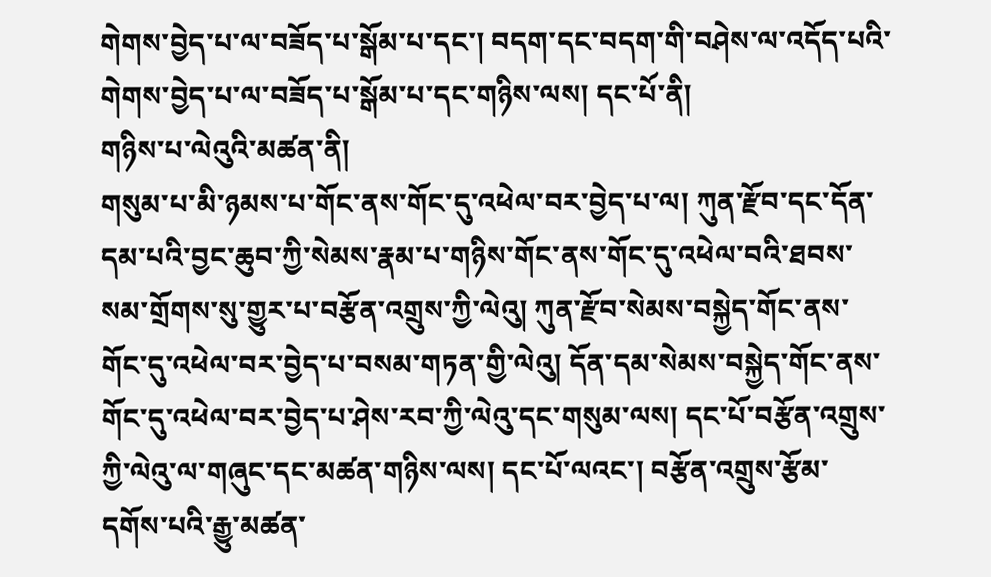གེགས་བྱེད་པ་ལ་བཟོད་པ་སྒོམ་པ་དང་། བདག་དང་བདག་གི་བཤེས་ལ་འདོད་པའི་གེགས་བྱེད་པ་ལ་བཟོད་པ་སྒོམ་པ་དང་གཉིས་ལས། དང་པོ་ནི།
གཉིས་པ་ལེའུའི་མཚན་ནི།
གསུམ་པ་མི་ཉམས་པ་གོང་ནས་གོང་དུ་འཕེལ་བར་བྱེད་པ་ལ། ཀུན་རྫོབ་དང་དོན་དམ་པའི་བྱང་ཆུབ་ཀྱི་སེམས་རྣམ་པ་གཉིས་གོང་ནས་གོང་དུ་འཕེལ་བའི་ཐབས་སམ་གྲོགས་སུ་གྱུར་པ་བརྩོན་འགྲུས་ཀྱི་ལེའུ། ཀུན་རྫོབ་སེམས་བསྐྱེད་གོང་ནས་གོང་དུ་འཕེལ་བར་བྱེད་པ་བསམ་གཏན་གྱི་ལེའུ། དོན་དམ་སེམས་བསྐྱེད་གོང་ནས་གོང་དུ་འཕེལ་བར་བྱེད་པ་ཤེས་རབ་ཀྱི་ལེའུ་དང་གསུམ་ལས། དང་པོ་བརྩོན་འགྲུས་ཀྱི་ལེའུ་ལ་གཞུང་དང་མཚན་གཉིས་ལས། དང་པོ་ལའང་། བརྩོན་འགྲུས་རྩོམ་དགོས་པའི་རྒྱུ་མཚན་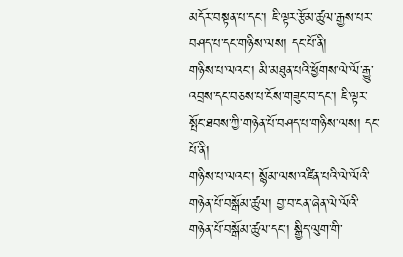མདོར་བསྟན་པ་དང་། ཇི་ལྟར་རྩོམ་ཚུལ་རྒྱས་པར་བཤད་པ་དང་གཉིས་ལས། དང་པོ་ནི།
གཉིས་པ་ལའང་། མི་མཐུན་པའི་ཕྱོགས་ལེ་ལོ་རྒྱུ་འབྲས་དང་བཅས་པ་ངོས་གཟུང་བ་དང་། ཇི་ལྟར་སྤོང་ཐབས་ཀྱི་གཉེན་པོ་བཤད་པ་གཉིས་ལས། དང་པོ་ནི།
གཉིས་པ་ལའང་། སྙོམ་ལས་འཛིན་པའི་ལེ་ལོའི་གཉེན་པོ་བསྒོམ་ཚུལ། བྱ་བ་ངན་ཞེན་ལེ་ལོའི་གཉེན་པོ་བསྒོམ་ཚུལ་དང་། སྒྱིད་ལུག་གི་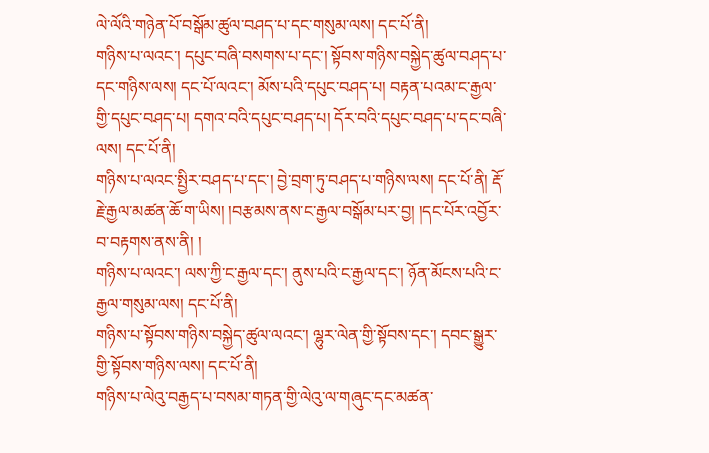ལེ་ལོའི་གཉེན་པོ་བསྒོམ་ཚུལ་བཤད་པ་དང་གསུམ་ལས། དང་པོ་ནི།
གཉིས་པ་ལའང་། དཔུང་བཞི་བསགས་པ་དང་། སྟོབས་གཉིས་བསྐྱེད་ཚུལ་བཤད་པ་དང་གཉིས་ལས། དང་པོ་ལའང་། མོས་པའི་དཔུང་བཤད་པ། བརྟན་པའམ་ང་རྒྱལ་གྱི་དཔུང་བཤད་པ། དགའ་བའི་དཔུང་བཤད་པ། དོར་བའི་དཔུང་བཤད་པ་དང་བཞི་ལས། དང་པོ་ནི།
གཉིས་པ་ལའང་སྤྱིར་བཤད་པ་དང་། བྱེ་བྲག་ཏུ་བཤད་པ་གཉིས་ལས། དང་པོ་ནི། རྡོ་རྗེ་རྒྱལ་མཚན་ཆོ་ག་ཡིས། །བརྩམས་ནས་ང་རྒྱལ་བསྒོམ་པར་བྱ། །དང་པོར་འབྱོར་བ་བརྟགས་ནས་ནི། །
གཉིས་པ་ལའང་། ལས་ཀྱི་ང་རྒྱལ་དང་། ནུས་པའི་ང་རྒྱལ་དང་། ཉོན་མོངས་པའི་ང་རྒྱལ་གསུམ་ལས། དང་པོ་ནི།
གཉིས་པ་སྟོབས་གཉིས་བསྐྱེད་ཚུལ་ལའང་། ལྷུར་ལེན་གྱི་སྟོབས་དང་། དབང་སྒྱུར་གྱི་སྟོབས་གཉིས་ལས། དང་པོ་ནི།
གཉིས་པ་ལེའུ་བརྒྱད་པ་བསམ་གཏན་གྱི་ལེའུ་ལ་གཞུང་དང་མཚན་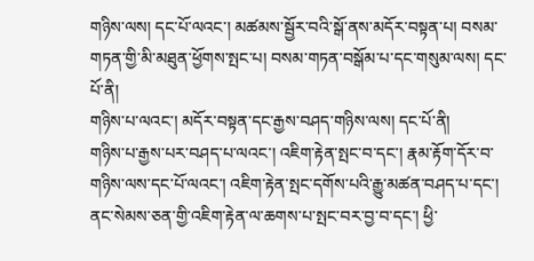གཉིས་ལས། དང་པོ་ལའང་། མཚམས་སྦྱོར་བའི་སྒོ་ནས་མདོར་བསྟན་པ། བསམ་གཏན་གྱི་མི་མཐུན་ཕྱོགས་སྤང་པ། བསམ་གཏན་བསྒོམ་པ་དང་གསུམ་ལས། དང་པོ་ནི།
གཉིས་པ་ལའང་། མདོར་བསྟན་དང་རྒྱས་བཤད་གཉིས་ལས། དང་པོ་ནི།
གཉིས་པ་རྒྱས་པར་བཤད་པ་ལའང་། འཇིག་རྟེན་སྤང་བ་དང་། རྣམ་རྟོག་དོར་བ་གཉིས་ལས་དང་པོ་ལའང་། འཇིག་རྟེན་སྤང་དགོས་པའི་རྒྱུ་མཚན་བཤད་པ་དང་། ནང་སེམས་ཅན་གྱི་འཇིག་རྟེན་ལ་ཆགས་པ་སྤང་བར་བྱ་བ་དང་། ཕྱི་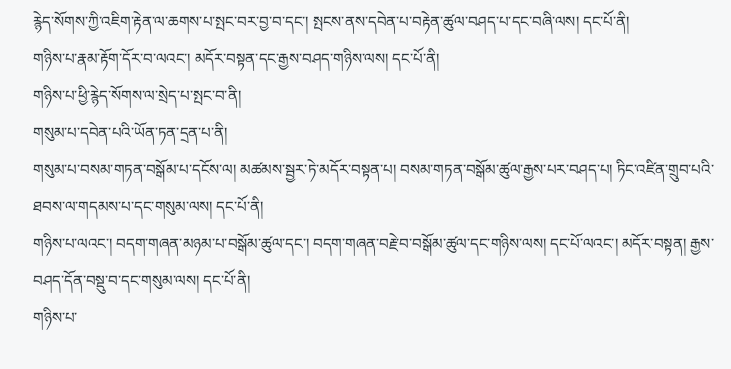རྙེད་སོགས་ཀྱི་འཇིག་རྟེན་ལ་ཆགས་པ་སྤང་བར་བྱ་བ་དང་། སྤངས་ནས་དབེན་པ་བརྟེན་ཚུལ་བཤད་པ་དང་བཞི་ལས། དང་པོ་ནི།
གཉིས་པ་རྣམ་རྟོག་དོར་བ་ལའང་། མདོར་བསྟན་དང་རྒྱས་བཤད་གཉིས་ལས། དང་པོ་ནི།
གཉིས་པ་ཕྱི་རྙེད་སོགས་ལ་སྲེད་པ་སྤང་བ་ནི།
གསུམ་པ་དབེན་པའི་ཡོན་ཏན་དྲན་པ་ནི།
གསུམ་པ་བསམ་གཏན་བསྒོམ་པ་དངོས་ལ། མཚམས་སྦྱར་ཏེ་མདོར་བསྟན་པ། བསམ་གཏན་བསྒོམ་ཚུལ་རྒྱས་པར་བཤད་པ། ཏིང་འཛིན་གྲུབ་པའི་ཐབས་ལ་གདམས་པ་དང་གསུམ་ལས། དང་པོ་ནི།
གཉིས་པ་ལའང་། བདག་གཞན་མཉམ་པ་བསྒོམ་ཚུལ་དང་། བདག་གཞན་བརྗེ་བ་བསྒོམ་ཚུལ་དང་གཉིས་ལས། དང་པོ་ལའང་། མདོར་བསྟན། རྒྱས་བཤད་དོན་བསྡུ་བ་དང་གསུམ་ལས། དང་པོ་ནི།
གཉིས་པ་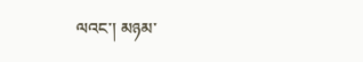ལའང་། མཉམ་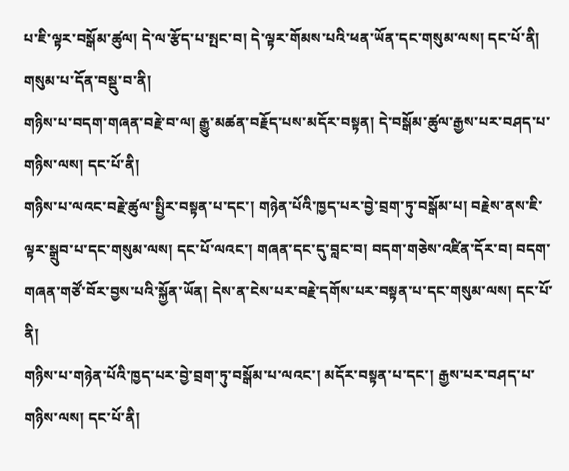པ་ཇི་ལྟར་བསྒོམ་ཚུལ། དེ་ལ་རྩོད་པ་སྤང་བ། དེ་ལྟར་གོམས་པའི་ཕན་ཡོན་དང་གསུམ་ལས། དང་པོ་ནི།
གསུམ་པ་དོན་བསྡུ་བ་ནི།
གཉིས་པ་བདག་གཞན་བརྗེ་བ་ལ། རྒྱུ་མཚན་བརྗོད་པས་མདོར་བསྟན། དེ་བསྒོམ་ཚུལ་རྒྱས་པར་བཤད་པ་གཉིས་ལས། དང་པོ་ནི།
གཉིས་པ་ལའང་བརྗེ་ཚུལ་སྤྱིར་བསྟན་པ་དང་། གཉེན་པོའི་ཁྱད་པར་བྱེ་བྲག་ཏུ་བསྒོམ་པ། བརྗེས་ནས་ཇི་ལྟར་སྒྲུབ་པ་དང་གསུམ་ལས། དང་པོ་ལའང་། གཞན་དང་དུ་བླང་བ། བདག་གཅེས་འཛིན་དོར་བ། བདག་གཞན་གཙོ་བོར་བྱས་པའི་སྐྱོན་ཡོན། དེས་ན་ངེས་པར་བརྗེ་དགོས་པར་བསྟན་པ་དང་གསུམ་ལས། དང་པོ་ནི།
གཉིས་པ་གཉེན་པོའི་ཁྱད་པར་བྱེ་བྲག་ཏུ་བསྒོམ་པ་ལའང་། མདོར་བསྟན་པ་དང་། རྒྱས་པར་བཤད་པ་གཉིས་ལས། དང་པོ་ནི།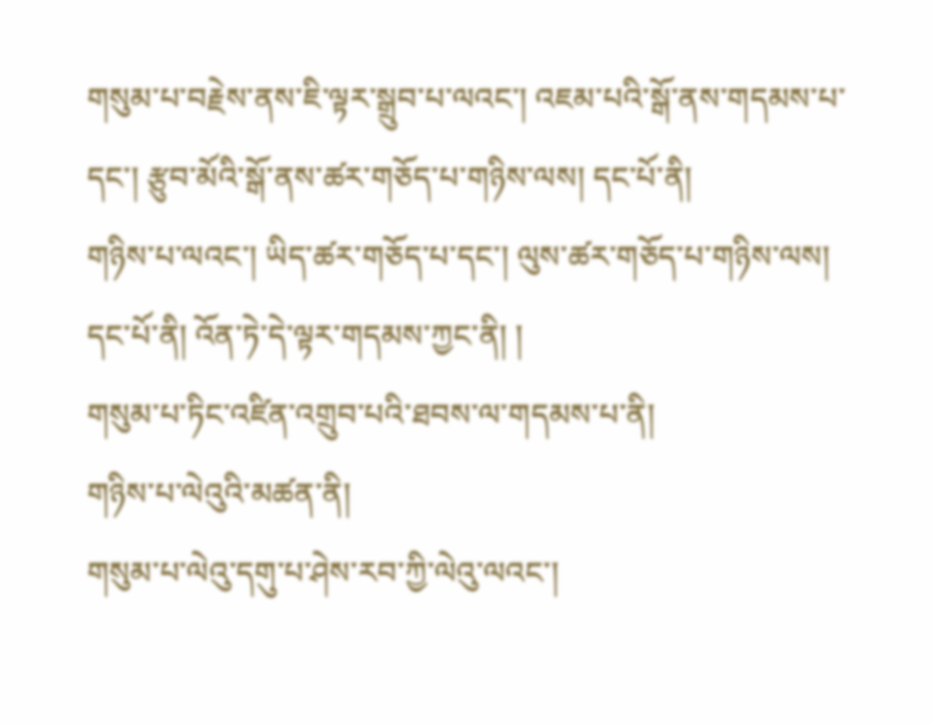གསུམ་པ་བརྗེས་ནས་ཇི་ལྟར་སྒྲུབ་པ་ལའང་། འཇམ་པའི་སྒོ་ནས་གདམས་པ་དང་། རྩུབ་མོའི་སྒོ་ནས་ཚར་གཅོད་པ་གཉིས་ལས། དང་པོ་ནི།
གཉིས་པ་ལའང་། ཡིད་ཚར་གཅོད་པ་དང་། ལུས་ཚར་གཅོད་པ་གཉིས་ལས། དང་པོ་ནི། འོན་ཏེ་དེ་ལྟར་གདམས་ཀྱང་ནི། །
གསུམ་པ་ཏིང་འཛིན་འགྲུབ་པའི་ཐབས་ལ་གདམས་པ་ནི།
གཉིས་པ་ལེའུའི་མཚན་ནི།
གསུམ་པ་ལེའུ་དགུ་པ་ཤེས་རབ་ཀྱི་ལེའུ་ལའང་།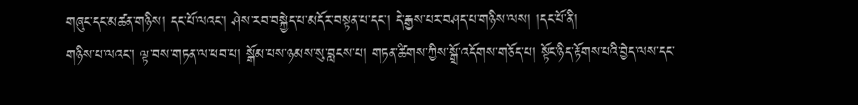གཞུང་དང་མཚན་གཉིས། དང་པོ་ལའང་། ཤེས་རབ་བསྐྱེད་པ་མདོར་བསྟན་པ་དང་། དེ་རྒྱས་པར་བཤད་པ་གཉིས་ལས། །དང་པོ་ནི།
གཉིས་པ་ལའང་། ལྟ་བས་གཏན་ལ་ཕབ་པ། སྒོམ་པས་ཉམས་སུ་བླངས་པ། གཏན་ཚིགས་ཀྱིས་སྒྲོ་འདོགས་གཅོད་པ། སྟོང་ཉིད་རྟོགས་པའི་བྱེད་ལས་དང་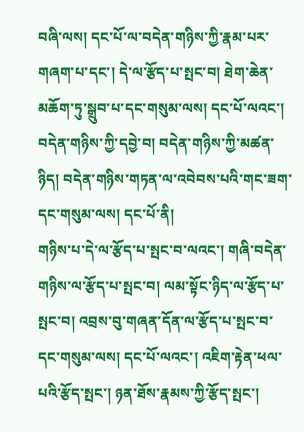བཞི་ལས། དང་པོ་ལ་བདེན་གཉིས་ཀྱི་རྣམ་པར་གཞག་པ་དང་། དེ་ལ་རྩོད་པ་སྤང་བ། ཐེག་ཆེན་མཆོག་ཏུ་སྒྲུབ་པ་དང་གསུམ་ལས། དང་པོ་ལའང་། བདེན་གཉིས་ཀྱི་དབྱེ་བ། བདེན་གཉིས་ཀྱི་མཚན་ཉིད། བདེན་གཉིས་གཏན་ལ་འབེབས་པའི་གང་ཟག་དང་གསུམ་ལས། དང་པོ་ནི།
གཉིས་པ་དེ་ལ་རྩོད་པ་སྤང་བ་ལའང་། གཞི་བདེན་གཉིས་ལ་རྩོད་པ་སྤང་བ། ལམ་སྟོང་ཉིད་ལ་རྩོད་པ་སྤང་བ། འབྲས་བུ་གཞན་དོན་ལ་རྩོད་པ་སྤང་བ་དང་གསུམ་ལས། དང་པོ་ལའང་། འཇིག་རྟེན་ཕལ་པའི་རྩོད་སྤང་། ཉན་ཐོས་རྣམས་ཀྱི་རྩོད་སྤང་།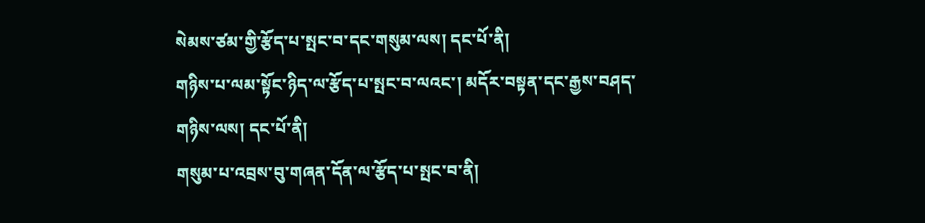སེམས་ཙམ་གྱི་རྩོད་པ་སྤང་བ་དང་གསུམ་ལས། དང་པོ་ནི།
གཉིས་པ་ལམ་སྟོང་ཉིད་ལ་རྩོད་པ་སྤང་བ་ལའང་། མདོར་བསྟན་དང་རྒྱས་བཤད་གཉིས་ལས། དང་པོ་ནི།
གསུམ་པ་འབྲས་བུ་གཞན་དོན་ལ་རྩོད་པ་སྤང་བ་ནི།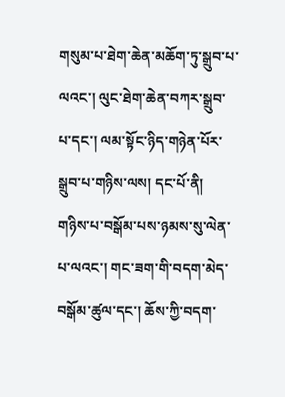གསུམ་པ་ཐེག་ཆེན་མཆོག་ཏུ་སྒྲུབ་པ་ལའང་། ལུང་ཐེག་ཆེན་བཀར་སྒྲུབ་པ་དང་། ལམ་སྟོང་ཉིད་གཉེན་པོར་སྒྲུབ་པ་གཉིས་ལས། དང་པོ་ནི།
གཉིས་པ་བསྒོམ་པས་ཉམས་སུ་ལེན་པ་ལའང་། གང་ཟག་གི་བདག་མེད་བསྒོམ་ཚུལ་དང་། ཆོས་ཀྱི་བདག་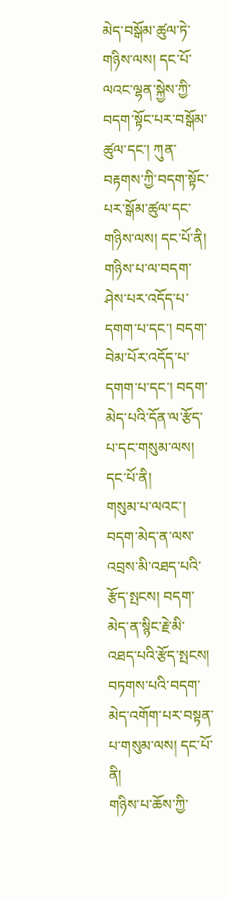མེད་བསྒོམ་ཚུལ་ཏེ་གཉིས་ལས། དང་པོ་ལའང་ལྷན་སྐྱེས་ཀྱི་བདག་སྟོང་པར་བསྒོམ་ཚུལ་དང་། ཀུན་བརྟགས་ཀྱི་བདག་སྟོང་པར་སྒོམ་ཚུལ་དང་གཉིས་ལས། དང་པོ་ནི།
གཉིས་པ་ལ་བདག་ཤེས་པར་འདོད་པ་དགག་པ་དང་། བདག་བེམ་པོར་འདོད་པ་དགག་པ་དང་། བདག་མེད་པའི་དོན་ལ་རྩོད་པ་དང་གསུམ་ལས། དང་པོ་ནི།
གསུམ་པ་ལའང་། བདག་མེད་ན་ལས་འབྲས་མི་འཐད་པའི་རྩོད་སྤངས། བདག་མེད་ན་སྙིང་རྗེ་མི་འཐད་པའི་རྩོད་སྤངས། བཏགས་པའི་བདག་མེད་འགོག་པར་བསྟན་པ་གསུམ་ལས། དང་པོ་ནི།
གཉིས་པ་ཆོས་ཀྱི་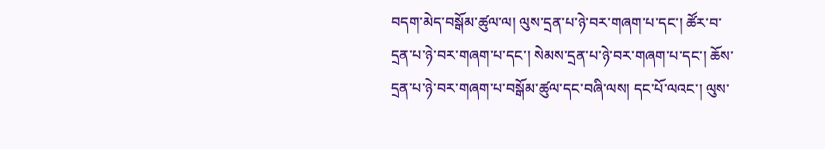བདག་མེད་བསྒོམ་ཚུལ་ལ། ལུས་དྲན་པ་ཉེ་བར་གཞག་པ་དང་། ཚོར་བ་དྲན་པ་ཉེ་བར་གཞག་པ་དང་། སེམས་དྲན་པ་ཉེ་བར་གཞག་པ་དང་། ཆོས་དྲན་པ་ཉེ་བར་གཞག་པ་བསྒོམ་ཚུལ་དང་བཞི་ལས། དང་པོ་ལའང་། ལུས་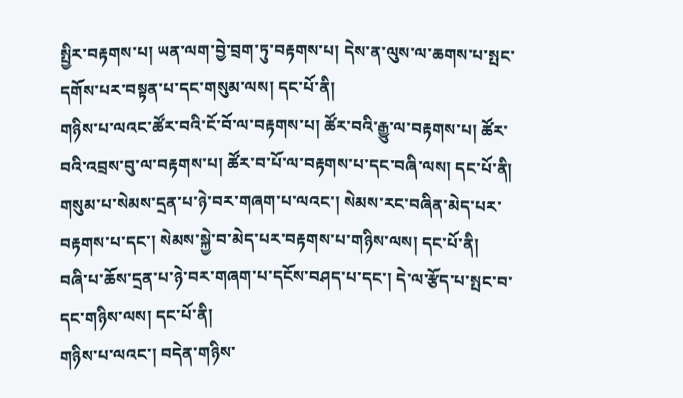སྤྱིར་བརྟགས་པ། ཡན་ལག་བྱེ་བྲག་ཏུ་བརྟགས་པ། དེས་ན་ལུས་ལ་ཆགས་པ་སྤང་དགོས་པར་བསྟན་པ་དང་གསུམ་ལས། དང་པོ་ནི།
གཉིས་པ་ལའང་ཚོར་བའི་ངོ་བོ་ལ་བརྟགས་པ། ཚོར་བའི་རྒྱུ་ལ་བརྟགས་པ། ཚོར་བའི་འབྲས་བུ་ལ་བརྟགས་པ། ཚོར་བ་པོ་ལ་བརྟགས་པ་དང་བཞི་ལས། དང་པོ་ནི།
གསུམ་པ་སེམས་དྲན་པ་ཉེ་བར་གཞག་པ་ལའང་། སེམས་རང་བཞིན་མེད་པར་བརྟགས་པ་དང་། སེམས་སྐྱེ་བ་མེད་པར་བརྟགས་པ་གཉིས་ལས། དང་པོ་ནི།
བཞི་པ་ཆོས་དྲན་པ་ཉེ་བར་གཞག་པ་དངོས་བཤད་པ་དང་། དེ་ལ་རྩོད་པ་སྤང་བ་དང་གཉིས་ལས། དང་པོ་ནི།
གཉིས་པ་ལའང་། བདེན་གཉིས་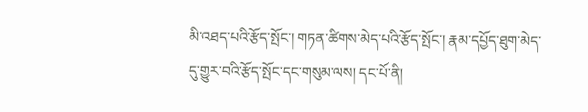མི་འཐད་པའི་རྩོད་སྤོང་། གཏན་ཚིགས་མེད་པའི་རྩོད་སྤོང་། རྣམ་དཔྱོད་ཐུག་མེད་དུ་གྱུར་བའི་རྩོད་སྤོང་དང་གསུམ་ལས། དང་པོ་ནི།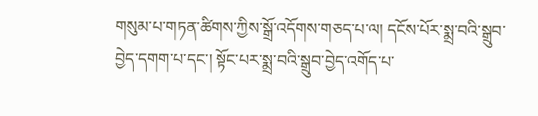གསུམ་པ་གཏན་ཚིགས་ཀྱིས་སྒྲོ་འདོགས་གཅད་པ་ལ། དངོས་པོར་སྨྲ་བའི་སྒྲུབ་བྱེད་དགག་པ་དང་། སྟོང་པར་སྨྲ་བའི་སྒྲུབ་བྱེད་འགོད་པ་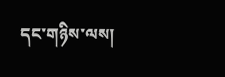དང་གཉིས་ལས།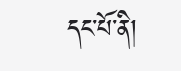དང་པོ་ནི།